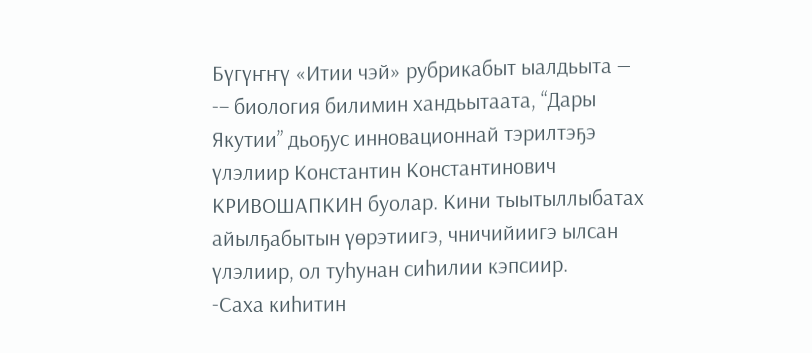Бүгүҥҥү «Итии чэй» рубрикабыт ыалдьыта — -– биология билимин хандьытаата, “Дары Якутии” дьоҕус инновационнай тэрилтэҕэ үлэлиир Константин Константинович КРИВОШАПКИН буолар. Кини тыытыллыбатах айылҕабытын үөрэтиигэ, чничийиигэ ылсан үлэлиир, ол туһунан сиһилии кэпсиир.
-Саха киһитин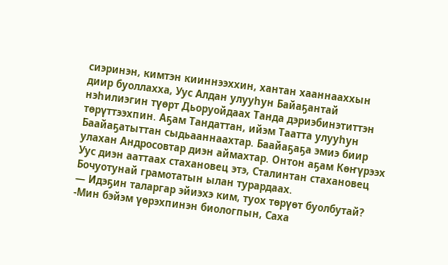сиэринэн, кимтэн кииннээххин, хантан хааннааххын диир буоллахха, Уус Алдан улууһун Байаҕантай нэһилиэгин түөрт Дьоруойдаах Танда дэриэбинэтиттэн төрүттээхпин. Аҕам Тандаттан, ийэм Таатта улууһун Баайаҕатыттан сыдьааннаахтар. Баайаҕаҕа эмиэ биир улахан Андросовтар диэн аймахтар. Онтон аҕам Көҥүрээх Уус диэн ааттаах стахановец этэ, Сталинтан стахановец Бочуотунай грамотатын ылан турардаах.
— Идэҕин таларгар эйиэхэ ким, туох төрүөт буолбутай?
-Мин бэйэм үөрэхпинэн биологпын, Саха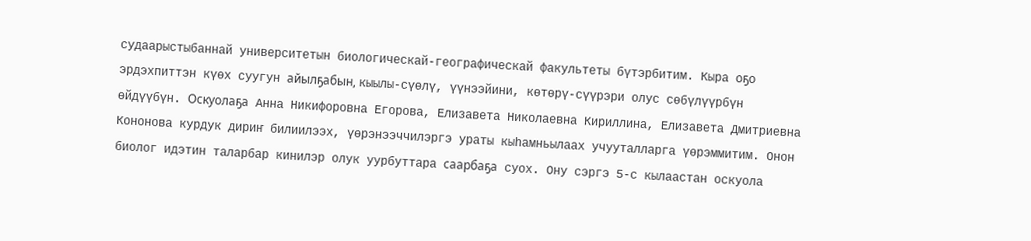судаарыстыбаннай университетын биологическай-географическай факультеты бүтэрбитим. Кыра оҕо эрдэхпиттэн күөх суугун айылҕабын, кыылы-сүөлү, үүнээйини, көтөрү-сүүрэри олус сөбүлүүрбүн өйдүүбүн. Оскуолаҕа Анна Никифоровна Егорова, Елизавета Николаевна Кириллина, Елизавета Дмитриевна Кононова курдук дириҥ билиилээх, үөрэнээччилэргэ ураты кыһамньылаах учууталларга үөрэммитим. Онон биолог идэтин таларбар кинилэр олук уурбуттара саарбаҕа суох. Ону сэргэ 5-с кылаастан оскуола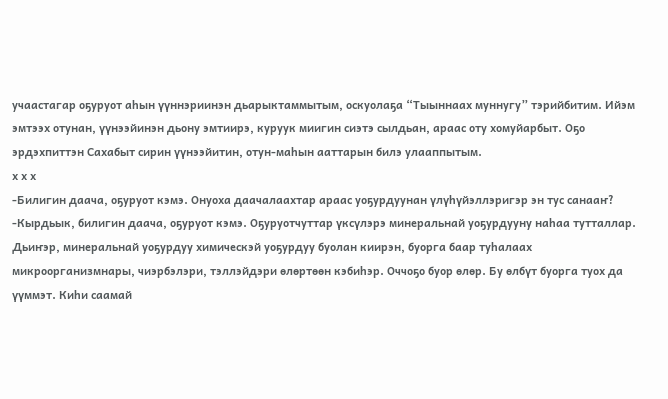учаастагар оҕуруот аһын үүннэриинэн дьарыктаммытым, оскуолаҕа “Тыыннаах муннугу” тэрийбитим. Ийэм эмтээх отунан, үүнээйинэн дьону эмтиирэ, куруук миигин сиэтэ сылдьан, араас оту хомуйарбыт. Оҕо эрдэхпиттэн Сахабыт сирин үүнээйитин, отун-маһын ааттарын билэ улааппытым.
х х х
-Билигин даача, оҕуруот кэмэ. Онуоха даачалаахтар араас уоҕурдуунан үлүһүйэллэригэр эн тус санааҥ?
-Кырдьык, билигин даача, оҕуруот кэмэ. Оҕуруотчуттар үксүлэрэ минеральнай уоҕурдууну наһаа тутталлар. Дьиҥэр, минеральнай уоҕурдуу химическэй уоҕурдуу буолан киирэн, буорга баар туһалаах микроорганизмнары, чиэрбэлэри, тэллэйдэри өлөртөөн кэбиһэр. Оччоҕо буор өлөр. Бу өлбүт буорга туох да үүммэт. Киһи саамай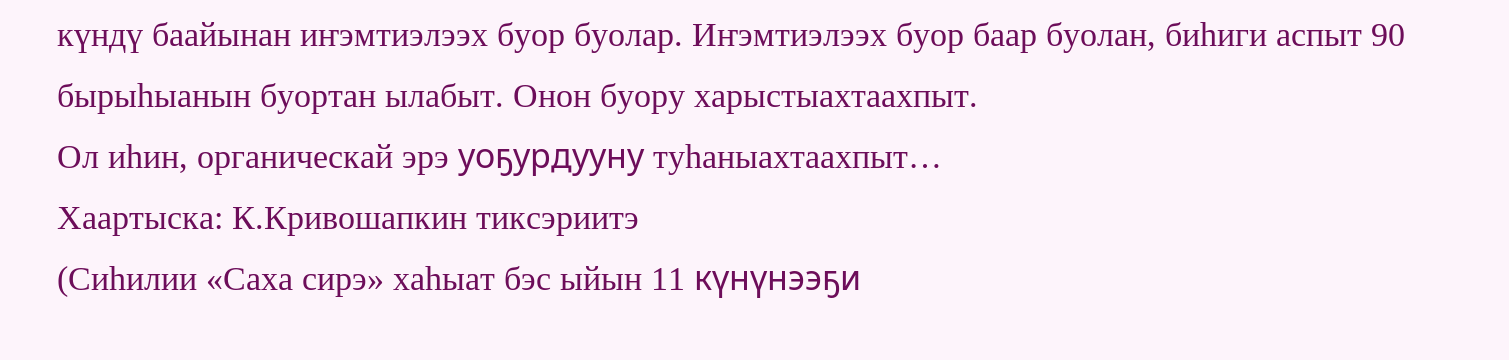күндү баайынан иҥэмтиэлээх буор буолар. Иҥэмтиэлээх буор баар буолан, биһиги аспыт 90 бырыһыанын буортан ылабыт. Онон буору харыстыахтаахпыт.
Ол иһин, органическай эрэ уоҕурдууну туһаныахтаахпыт…
Хаартыска: К.Кривошапкин тиксэриитэ
(Сиһилии «Саха сирэ» хаһыат бэс ыйын 11 күнүнээҕи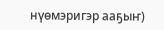нүөмэригэр ааҕыҥ)